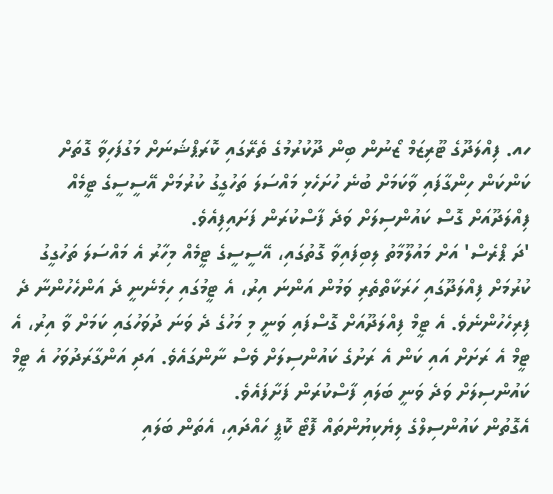ހއ. ފިއްލަދޫގެ ޓޫރިޒަމް ޒޯނުން ބިން ދޫކުރުމުގެ ތެރޭގައި ކޮރަޕްޝަނަށް މަގުފަހިވާ ގޮތަށް ކަންކަން ހިންގާފައި ވާކަމަށް ބުނެ ހުށަހެޅި މައްސަލަ ތަހުގީގު ކުރުމަށް އޭސީސީގެ ޓީމެއް ފިއްލަދޫއަށް ގޮސް ކައުންސިލަށް ވަދެ ފާސްކުރަން ފަށައިފިއެވެ.
'ދަ ޕްރެސް' އަށް މައުލޫމާތު ލިބިފައިވާ ގޮތުގައި، އޭސީސީގެ ޓީމެއް މިހާރު އެ މައްސަލަ ތަހުގީގު ކުރުމަށް ފިއްލަދޫގައި ހަރަކާތްތެރި ވަމުން އަންނަ އިރު، އެ ޓީމުގައި ހިމެނެނީ ދެ އަންހެހުންނާ ދެ ފިރިހެހުންނެވެ. އެ ޓީމް ފިއްލަދޫއަށް ގޮސްފައި ވަނީ މި މަހުގެ ދެ ވަނަ ދުވަހުގައި ކަމަށް ވާ އިރު، އެ ޓީމް އެ ރަށަށް އައި ކަން އެ ރަށުގެ ކައުންސިލަށް ވެސް ނާންގައެވެ. އަދި އަންގާރަދުވަހު އެ ޓީމް ކައުންސިލަށް ވަދެ ވަނީ ބަލައި ފާސްކުރަން ފަށާފައެވެ.
އެގޮތުން ކައުންސިލްގެ ލިޔެކިޔުންތައް ފޮޓޯ ކޮޕީ ހައްދައި، އެތަން ބަލައި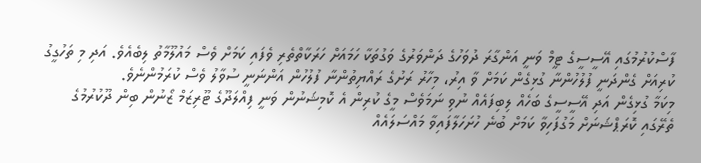ފާސްކުރުމުގައި އޭސީސީގެ ޓީމް ވަނީ އަންގާރަ ދުވަހުގެ ދަންވަރުގެ ވަގުތަކާ ހަމައަށް ހަރަކާތްތެރި ވެފައި ކަމަށް ވެސް މައުލޫމާތު ލިބެއެވެ. އަދި މި ތަހުގީގު ކުރިއަށް ގެންދަނީ ފުލުހުންނާ ގުޅިގެން ކަމަށް ވާ އިރު، މިހާރު ރަށުގެ ރައްޔިތުންނާ ފުލުހުން އަންނަނީ ސުވާލު ވެސް ކުރަމުންނެވެ.
މިކަމާ ގުޅިގެން އަދި އޭސީސީގެ ބަހެއް ލިބިފައެއް ނުވި ނަމަވެސް މީގެ ކުރިން އެ ކޮމިޝަނުން ވަނީ ފިއްލަދޫގެ ޓޫރިޒަމް ޒޯނުން ބިން ދޫކުރުމުގެ ތެރޭގައި ކޮރަޕްޝަނަށް މަގުފަހިވާ ކަމަށް ބުނެ ހުށަހަލާފައިވާ މައްސަލައެއް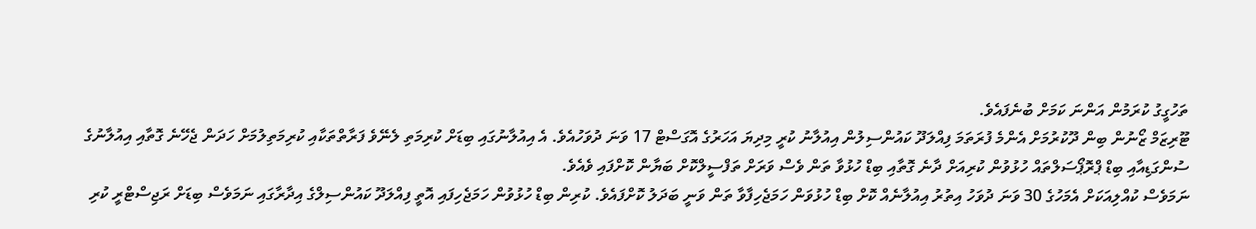ތަހުގީގު ކުރަމުން އަންނަ ކަމަށް ބުނެފައެވެ.
ޓޫރިޒަމް ޒޯނުން ބިން ދޫކުރުމަށް އެންމެ ފުރަތަމަ ފިއްލަދޫ ކައުންސިލުން އިއުލާނު ކުރީ މިދިޔަ އަހަރުގެ އޮގަސްޓް 17 ވަނަ ދުވަހުއެވެ. އެ އިއުލާނުގައި ބިޑަށް ކުރިމަތި ލެނޭވެ ފަރާތްތަކާއި ކުރިމަތިލުމަށް ހަދަން ޖެހޭނެ ގޮތާއި އިއުލާނުގެ ސުންގަޑިއާއި ބިޑް ޕްރޮޕޯސަލްތައް ހުޅުވުން ކުރިއަށް ދާނެ ގޮތާއި ބިޑް ހުޅުވާ ތަން ވެސް ވަރަށް ތަފްސީލްކޮށް ބަޔާން ކޮށްފައި ވެއެވެ.
ނަމަވެސް ކުއްލިއަކަށް އެމަހުގެ 30 ވަނަ ދުވަހު އިތުރު އިއުލާނެއް ކޮށް ބިޑް ހުޅުވަން ހަމަޖެހިފާވާ ތަން ވަނީ ބަދަލު ކޮށްފައެވެ. ކުރިން ބިޑް ހުޅުވުން ހަމަޖެހިފައި އޮތީ ފިއްލަދޫ ކައުންސިލްގެ އިދާރާގައި ނަމަވެސް ބިޑަށް ރަޖިސްޓްރީ ކުރި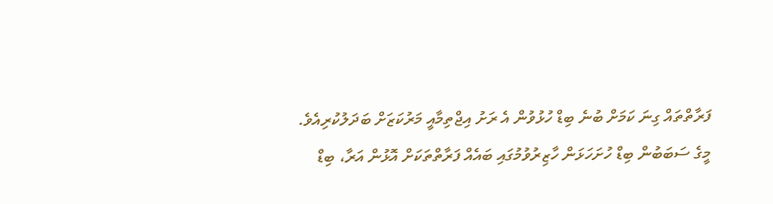ފަރާތްތައް ގިނަ ކަމަށް ބުނެ ބިޑް ހުޅުވުން އެ ރަށު އިޖްތިމާއީ މަރުކަޒަށް ބަދަލުކުރިއެވެ.
މީގެ ސަބަބުން ބިޑް ހުށަހަޅަން ހާޒިރުވުމުގައި ބައެއް ފަރާތްތަކަށް އޮޅުން އަރާ، ބިޑް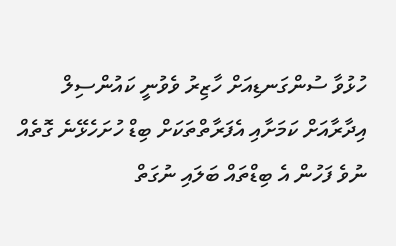ހުޅުވާ ސުންގަނޑިއަށް ހާޒިރު ވެވުނީ ކައުންސިލް އިދާރާއަށް ކަމަށާއި އެފަރާތްތަކަށް ބިޑް ހުށަހެޅޭނެ ގޮތެއް ނުވެ ފަހުން އެ ބިޑްތައް ބަލައި ނުގަތް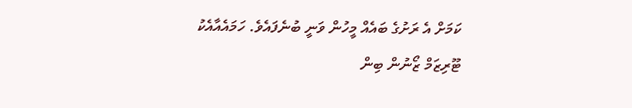ކަމަށް އެ ރަށުގެ ބައެއް މީހުން ވަނީ ބުނެފައެވެ. ހަމައެއާއެކު ޓޫރިޒަމް ޒޯނުން ބިން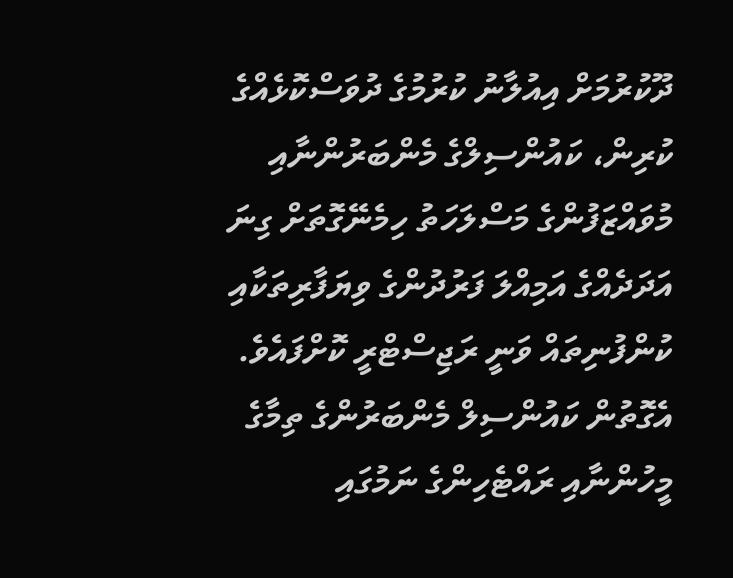ދޫކުރުމަށް އިއުލާނު ކުރުމުގެ ދުވަސްކޮޅެއްގެ ކުރިން، ކައުންސިލްގެ މެންބަރުންނާއި މުވައްޒަފުންގެ މަސްލަހަތު ހިމެނޭގޮތަށް ގިނަ އަދަދެއްގެ އަމިއްލަ ފަރުދުންގެ ވިޔަފާރިތަކާއި ކުންފުނިތައް ވަނީ ރަޖިސްޓްރީ ކޮށްފައެވެ. އެގޮތުން ކައުންސިލް މެންބަރުންގެ ތިމާގެ މީހުންނާއި ރައްޓެހިންގެ ނަމުގައި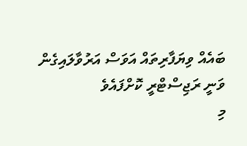ބައެއް ވިޔަފާރިތައް އަވަސް އަރުވާލައިގެން ވަނީ ރަޖިސްޓްރީ ކޮށްފައެވެ
މި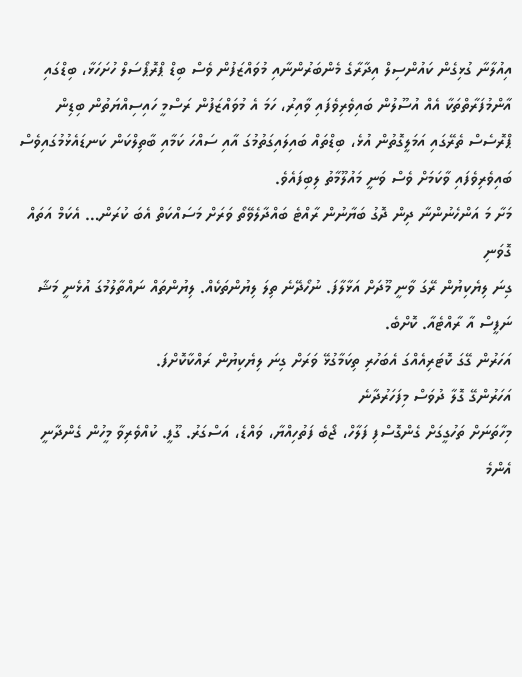އިއުލާނާ ގުޅިގެން ކައުންސިލް އިދާރާގެ މެންބަރުންނާއި މުވައްޒަފުން ވެސް ބިޑް ޕްރޮޕޯސަލް ހުށަހަޅާ، ބިޑްގައި އާންމުފަރާތްތަކާ އެއް އުސޫލުން ބައިވެރިވެފައި ވާއިރު، ހަމަ އެ މުވައްޒަފުން ރަސްމީ ހައިސިއްޔަތުން ބިޑިން ޕްރޮސެސް ތެރޭގައި އަމަލީގޮތުން އުޅެ، ބިޑްތައް ބައިލައިގަތުމުގަ އާއި ސައްހަ ކަމާއި ބާތިލްކަން ކަނޑައެޅުމުގައިވެސް ބައިވެރިވެފައި ވާކަމަށް ވެސް ވަނީ މައުލޫމާތު ލިބިފައެވެ.
މަށާ މަ އަންހެނުންނާ ދިން ދޮގު ބަޔާނުން ރާއްޓެ ބައްދާލެވޭތޯ ވަރަށް މަސައްކަތް އެބަ ކުރަން… އެކަމް އަތައް ގޮވަނި
ގިނަ ލިޔެކިޔުން ރޭގަ ވާނީ މޫދަށް އަޅާލާފަ. ނުހޯދޭނެ ތިލަ ލިޔުންތަކެއް. ލިޔުންތައް ނައްތާލުމުގަ އުޅެނީ މަޝާ ނަފީސް އާ ރާއްޓެއާ. ކޮށްބެ.
އަހަރުން ގޭގަ ކޮޓަރިއެއްގަ އެބަހުރި ތިކަމާގުޅޭ ވަރަށް ގިނަ ލިޔެކިޔުން ރައްކާކޮށްފަ.
އަހަރުންގޭ ގޮލާ ދުވަސް މިފަހަރުދާނެ
މިހާތަނަށް ތަހުގީގަށް ގެންގޮސްފި ފަލާހް، ޖޯބެ ފަތުހިއްޔާ، ވައްޑެ، އަސްގަރު. ގޫފީ. ކުއްވެރިވާ މީހުން ގެންދާނީ އެންމެ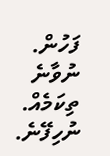ފަހުން.
ނުވާނެ ތިކަމެއް. ނުހިފޭނެ.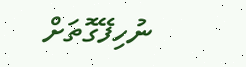ނުހިފޭގޮތަށް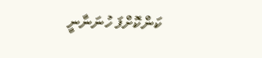ކަންކޮށްފަ ހުނަނާނީ